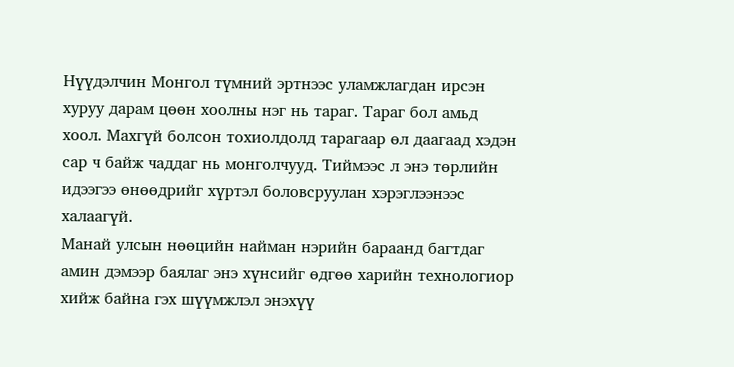Нүүдэлчин Монгол түмний эртнээс уламжлагдан ирсэн хуруу дарам цөөн хоолны нэг нь тараг. Тараг бол амьд хоол. Махгүй болсон тохиолдолд тарагаар өл даагаад хэдэн сар ч байж чаддаг нь монголчууд. Тиймээс л энэ төрлийн идээгээ өнөөдрийг хүртэл боловсруулан хэрэглээнээс халаагүй.
Манай улсын нөөцийн найман нэрийн бараанд багтдаг амин дэмээр баялаг энэ хүнсийг өдгөө харийн технологиор хийж байна гэх шүүмжлэл энэхүү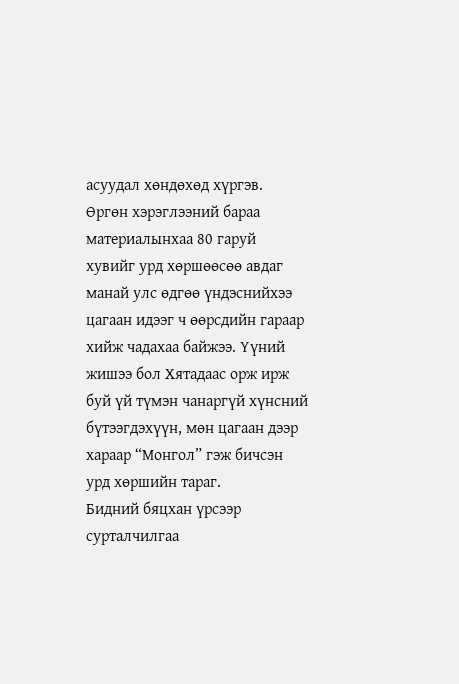асуудал хөндөхөд хүргэв.
Өргөн хэрэглээний бараа материалынхаа 80 гаруй хувийг урд хөршөөсөө авдаг манай улс өдгөө үндэснийхээ цагаан идээг ч өөрсдийн гараар хийж чадахаа байжээ. Үүний жишээ бол Хятадаас орж ирж буй үй түмэн чанаргүй хүнсний бүтээгдэхүүн, мөн цагаан дээр хараар “Монгол” гэж бичсэн урд хөршийн тараг.
Бидний бяцхан үрсээр сурталчилгаа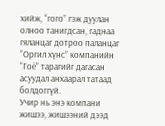хийж, “гого” гэж дуулан олноо танигдсан, гаднаа гяланцаг дотроо паланцаг “Оргил хүнс” компанийн “Гоё” тарагийг дагасан асуудал анхаарал татаад болдоггүй.
Учир нь энэ компани жишээ, жишээний дээд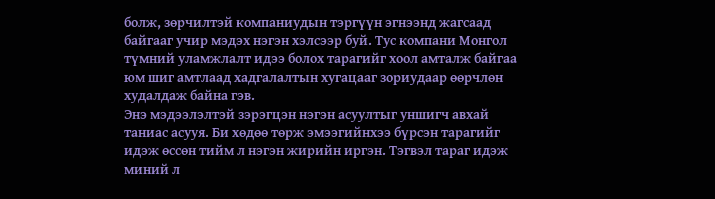болж, зөрчилтэй компаниудын тэргүүн эгнээнд жагсаад байгааг учир мэдэх нэгэн хэлсээр буй. Тус компани Монгол түмний уламжлалт идээ болох тарагийг хоол амталж байгаа юм шиг амтлаад хадгалалтын хугацааг зориудаар өөрчлөн худалдаж байна гэв.
Энэ мэдээлэлтэй зэрэгцэн нэгэн асуултыг уншигч авхай таниас асууя. Би хөдөө төрж эмээгийнхээ бүрсэн тарагийг идэж өссөн тийм л нэгэн жирийн иргэн. Тэгвэл тараг идэж миний л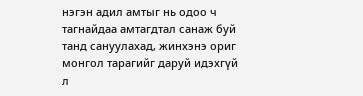нэгэн адил амтыг нь одоо ч тагнайдаа амтагдтал санаж буй танд сануулахад, жинхэнэ ориг монгол тарагийг даруй идэхгүй л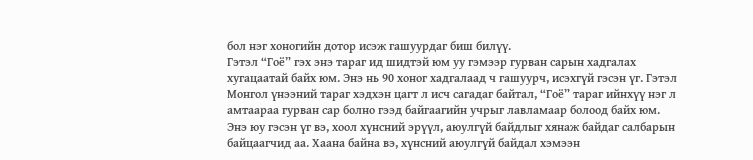бол нэг хоногийн дотор исэж гашуурдаг биш билүү.
Гэтэл “Гоё” гэх энэ тараг ид шидтэй юм уу гэмээр гурван сарын хадгалах хугацаатай байх юм. Энэ нь 90 хоног хадгалаад ч гашуурч, исэхгүй гэсэн үг. Гэтэл Монгол үнээний тараг хэдхэн цагт л исч сагадаг байтал, “Гоё” тараг ийнхүү нэг л амтаараа гурван сар болно гээд байгаагийн учрыг лавламаар болоод байх юм.
Энэ юу гэсэн үг вэ, хоол хүнсний эрүүл, аюулгүй байдлыг хянаж байдаг салбарын байцаагчид аа. Хаана байна вэ, хүнсний аюулгүй байдал хэмээн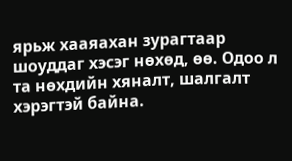ярьж хааяахан зурагтаар шоуддаг хэсэг нөхөд, өө. Одоо л та нөхдийн хяналт, шалгалт хэрэгтэй байна.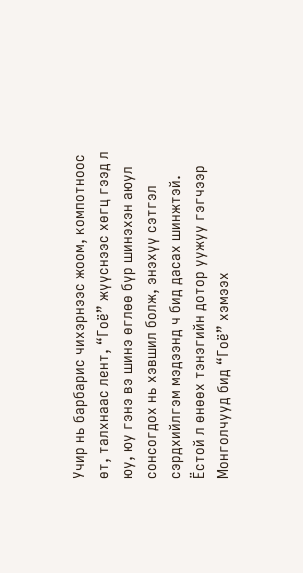Учир нь барбарис чихэрнээс жоом, компотноос өт, талхнаас лент, “Гоё” жүүснээс хөгц гээд л юу, юу гэнэ вэ шинэ өглөө бүр шинэхэн аюул сонсогдох нь хэвшил болж, энэхүү сэтгэл сэрдхийлгэм мэдээнд ч бид дасах шинжтэй.
Ёстой л өнөөх тэнэгийн дотор уужуу гэгчээр Монголчууд бид “Гоё” хэмээх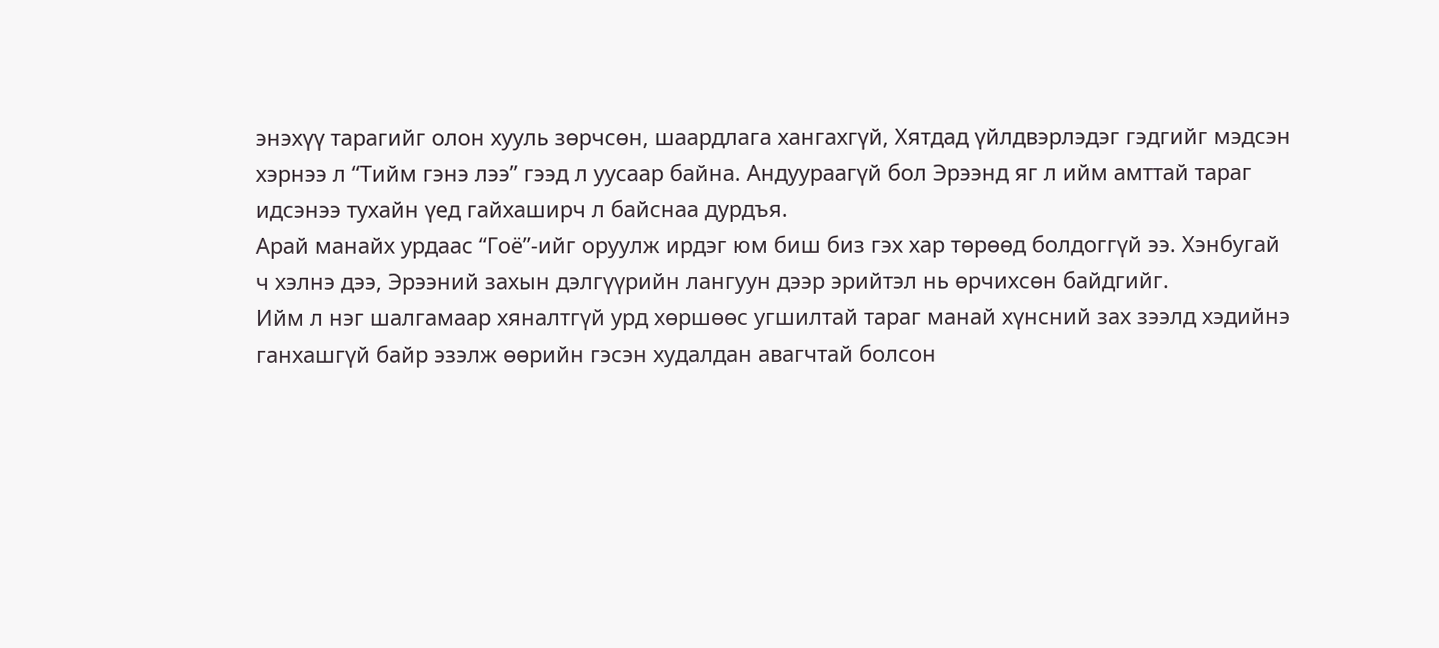энэхүү тарагийг олон хууль зөрчсөн, шаардлага хангахгүй, Хятдад үйлдвэрлэдэг гэдгийг мэдсэн хэрнээ л “Тийм гэнэ лээ” гээд л уусаар байна. Андуураагүй бол Эрээнд яг л ийм амттай тараг идсэнээ тухайн үед гайхаширч л байснаа дурдъя.
Арай манайх урдаас “Гоё”-ийг оруулж ирдэг юм биш биз гэх хар төрөөд болдоггүй ээ. Хэнбугай ч хэлнэ дээ, Эрээний захын дэлгүүрийн лангуун дээр эрийтэл нь өрчихсөн байдгийг.
Ийм л нэг шалгамаар хяналтгүй урд хөршөөс угшилтай тараг манай хүнсний зах зээлд хэдийнэ ганхашгүй байр эзэлж өөрийн гэсэн худалдан авагчтай болсон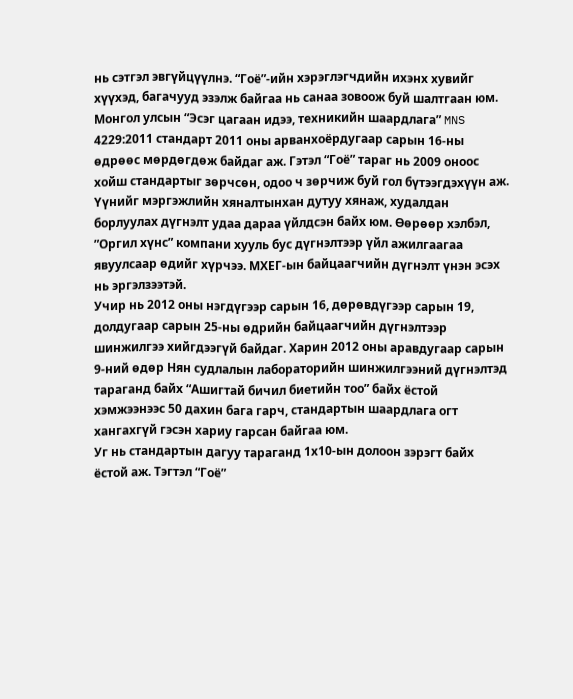нь сэтгэл эвгүйцүүлнэ. “Гоё”-ийн хэрэглэгчдийн ихэнх хувийг хүүхэд, багачууд эзэлж байгаа нь санаа зовоож буй шалтгаан юм.
Монгол улсын “Эсэг цагаан идээ, техникийн шаардлага” MNS 4229:2011 стандарт 2011 оны арванхоёрдугаар сарын 16-ны өдрөөс мөрдөгдөж байдаг аж. Гэтэл “Гоё” тараг нь 2009 оноос хойш стандартыг зөрчсөн, одоо ч зөрчиж буй гол бүтээгдэхүүн аж.
Үүнийг мэргэжлийн хяналтынхан дутуу хянаж, худалдан борлуулах дүгнэлт удаа дараа үйлдсэн байх юм. Өөрөөр хэлбэл, ”Оргил хүнс” компани хууль бус дүгнэлтээр үйл ажилгаагаа явуулсаар өдийг хүрчээ. МХЕГ-ын байцаагчийн дүгнэлт үнэн эсэх нь эргэлзээтэй.
Учир нь 2012 оны нэгдүгээр сарын 16, дөрөвдүгээр сарын 19, долдугаар сарын 25-ны өдрийн байцаагчийн дүгнэлтээр шинжилгээ хийгдээгүй байдаг. Харин 2012 оны аравдугаар сарын 9-ний өдөр Нян судлалын лабораторийн шинжилгээний дүгнэлтэд тараганд байх “Ашигтай бичил биетийн тоо” байх ёстой хэмжээнээс 50 дахин бага гарч, стандартын шаардлага огт хангахгүй гэсэн хариу гарсан байгаа юм.
Уг нь стандартын дагуу тараганд 1х10-ын долоон зэрэгт байх ёстой аж. Тэгтэл “Гоё”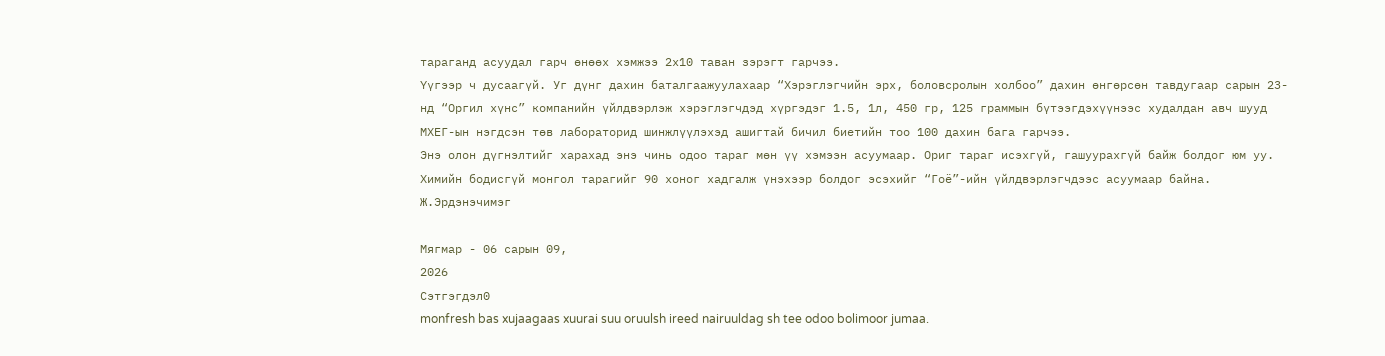тараганд асуудал гарч өнөөх хэмжээ 2х10 таван зэрэгт гарчээ.
Үүгээр ч дусаагүй. Уг дүнг дахин баталгаажуулахаар “Хэрэглэгчийн эрх, боловсролын холбоо” дахин өнгөрсөн тавдугаар сарын 23-нд “Оргил хүнс” компанийн үйлдвэрлэж хэрэглэгчдэд хүргэдэг 1.5, 1л, 450 гр, 125 граммын бүтээгдэхүүнээс худалдан авч шууд МХЕГ-ын нэгдсэн төв лабораторид шинжлүүлэхэд ашигтай бичил биетийн тоо 100 дахин бага гарчээ.
Энэ олон дүгнэлтийг харахад энэ чинь одоо тараг мөн үү хэмээн асуумаар. Ориг тараг исэхгүй, гашуурахгүй байж болдог юм уу. Химийн бодисгүй монгол тарагийг 90 хоног хадгалж үнэхээр болдог эсэхийг “Гоё”-ийн үйлдвэрлэгчдээс асуумаар байна.
Ж.Эрдэнэчимэг

Мягмар - 06 сарын 09,
2026
Сэтгэгдэл0
monfresh bas xujaagaas xuurai suu oruulsh ireed nairuuldag sh tee odoo bolimoor jumaa.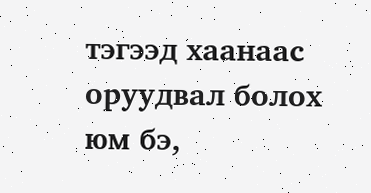тэгээд хаанаас оруудвал болох юм бэ,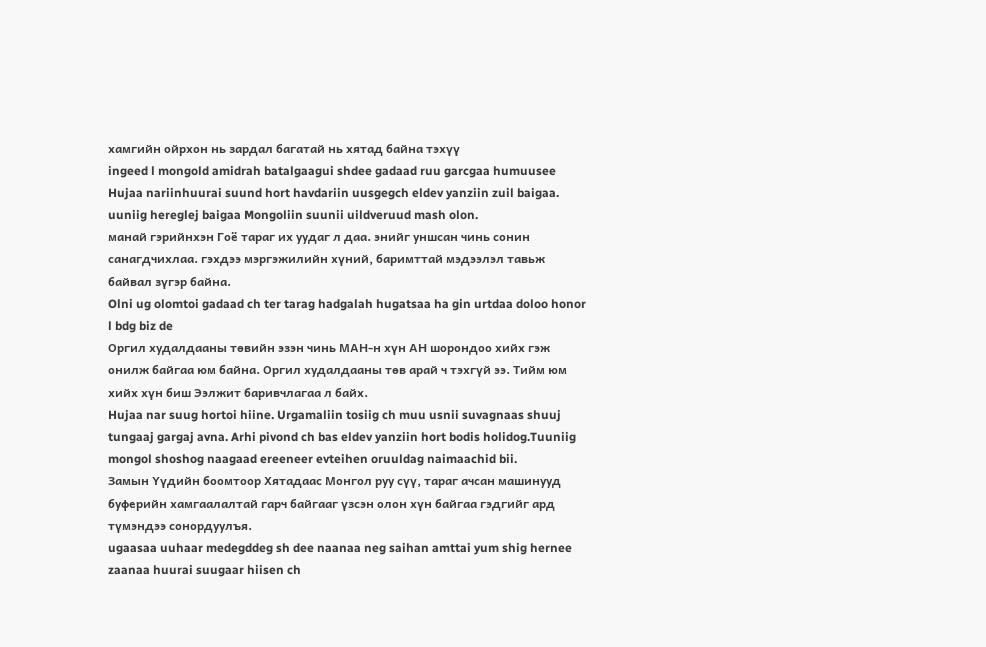хамгийн ойрхон нь зардал багатай нь хятад байна тэхүү
ingeed l mongold amidrah batalgaagui shdee gadaad ruu garcgaa humuusee
Hujaa nariinhuurai suund hort havdariin uusgegch eldev yanziin zuil baigaa. uuniig hereglej baigaa Mongoliin suunii uildveruud mash olon.
манай гэрийнхэн Гоё тараг их уудаг л даа. энийг уншсан чинь сонин санагдчихлаа. гэхдээ мэргэжилийн хүний, баримттай мэдээлэл тавьж байвал зүгэр байна.
Olni ug olomtoi gadaad ch ter tarag hadgalah hugatsaa ha gin urtdaa doloo honor l bdg biz de
Оргил худалдааны төвийн эзэн чинь МАН-н хүн АН шорондоо хийх гэж онилж байгаа юм байна. Оргил худалдааны төв арай ч тэхгүй ээ. Тийм юм хийх хүн биш Ээлжит баривчлагаа л байх.
Hujaa nar suug hortoi hiine. Urgamaliin tosiig ch muu usnii suvagnaas shuuj tungaaj gargaj avna. Arhi pivond ch bas eldev yanziin hort bodis holidog.Tuuniig mongol shoshog naagaad ereeneer evteihen oruuldag naimaachid bii.
Замын Үүдийн боомтоор Хятадаас Монгол руу сүү, тараг ачсан машинууд буферийн хамгаалалтай гарч байгааг үзсэн олон хүн байгаа гэдгийг ард түмэндээ сонордуулъя.
ugaasaa uuhaar medegddeg sh dee naanaa neg saihan amttai yum shig hernee zaanaa huurai suugaar hiisen ch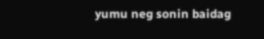yumu neg sonin baidag